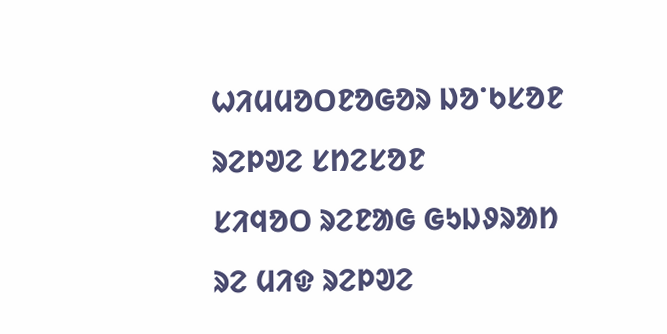ᱦᱤᱢᱢᱚᱛᱱᱚᱜᱚᱨ ᱡᱚᱸᱠᱥᱚᱱ ᱨᱮᱞᱣᱮ ᱥᱴᱮᱥᱚᱱ
ᱥᱤᱧᱚᱛ ᱨᱮᱱᱟᱜ ᱜᱩᱡᱽᱨᱟᱴ ᱨᱮ ᱢᱤᱫ ᱨᱮᱞᱣᱮ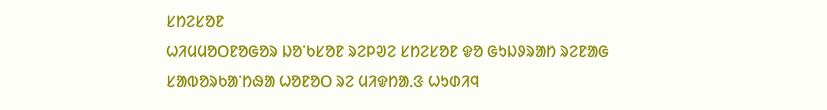ᱥᱴᱮᱥᱚᱱ
ᱦᱤᱢᱢᱚᱛᱱᱚᱜᱚᱨ ᱡᱚᱸᱠᱥᱚᱱ ᱨᱮᱞᱣᱮ ᱥᱴᱮᱥᱚᱱ ᱫᱚ ᱜᱩᱡᱽᱨᱟᱴ ᱨᱮᱱᱟᱜ ᱥᱟᱵᱚᱨᱠᱟᱸᱴᱷᱟ ᱦᱚᱱᱚᱛ ᱨᱮ ᱢᱤᱫᱴᱟᱹᱝ ᱦᱩᱰᱤᱧ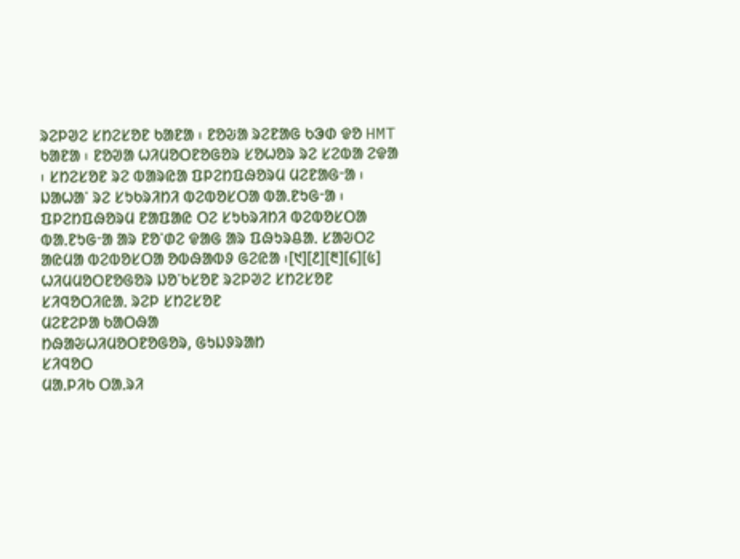ᱨᱮᱞᱣᱮ ᱥᱴᱮᱥᱚᱱ ᱠᱟᱱᱟ ᱾ ᱱᱚᱶᱟ ᱨᱮᱱᱟᱜ ᱠᱳᱰ ᱫᱚ HMT ᱠᱟᱱᱟ ᱾ ᱱᱚᱣᱟ ᱦᱤᱢᱚᱛᱱᱚᱜᱚᱨ ᱥᱚᱦᱚᱨ ᱨᱮ ᱥᱮᱵᱟ ᱮᱫᱟ ᱾ ᱥᱴᱮᱥᱚᱱ ᱨᱮ ᱵᱟᱨᱭᱟ ᱯᱞᱮᱴᱯᱷᱚᱨᱢ ᱢᱮᱱᱟᱜᱼᱟ ᱾ ᱡᱟᱦᱟᱸ ᱨᱮ ᱥᱩᱠᱨᱤᱴᱤ ᱵᱮᱵᱚᱥᱛᱟ ᱵᱟᱹᱱᱩᱜᱼᱟ ᱾ ᱯᱞᱮᱴᱯᱷᱚᱨᱢ ᱱᱟᱯᱟᱭ ᱛᱮ ᱥᱩᱠᱨᱤᱴᱤ ᱵᱮᱵᱚᱥᱛᱟ ᱵᱟᱹᱱᱩᱜᱼᱟ ᱟᱨ ᱱᱚᱸᱰᱮ ᱫᱟᱜ ᱟᱨ ᱯᱷᱩᱨᱪᱟᱹ ᱥᱟᱶᱛᱮ ᱟᱭᱢᱟ ᱵᱮᱵᱚᱥᱛᱟ ᱚᱵᱷᱟᱵᱽ ᱜᱮᱭᱟ ᱾[᱑][᱒][᱓][᱔][᱕]
ᱦᱤᱢᱢᱚᱛᱱᱚᱜᱚᱨ ᱡᱚᱸᱠᱥᱚᱱ ᱨᱮᱞᱣᱮ ᱥᱴᱮᱥᱚᱱ
ᱥᱤᱧᱚᱛᱤᱭᱟᱹ ᱨᱮᱞ ᱥᱴᱮᱥᱚᱱ
ᱢᱮᱱᱮᱞᱟ ᱠᱟᱛᱷᱟ
ᱴᱷᱟᱶᱦᱤᱢᱚᱛᱱᱚᱜᱚᱨ, ᱜᱩᱡᱽᱨᱟᱴ
ᱥᱤᱧᱚᱛ
ᱢᱟᱹᱞᱤᱠ ᱛᱟᱹᱨᱤ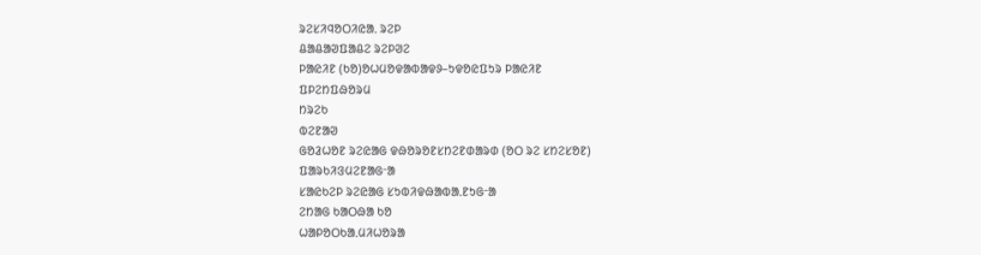ᱨᱮᱥᱤᱧᱚᱛᱤᱭᱟᱹ ᱨᱮᱞ
ᱪᱟᱪᱟᱣᱯᱟᱪᱮ ᱨᱮᱞᱣᱮ
ᱞᱟᱭᱤᱱ (ᱠᱚ)ᱚᱦᱢᱚᱫᱟᱵᱟᱫᱽ–ᱩᱫᱚᱭᱯᱩᱨ ᱞᱟᱭᱤᱱ
ᱯᱞᱮᱴᱯᱷᱚᱨᱢ
ᱴᱨᱮᱠ
ᱵᱮᱱᱟᱣ
ᱜᱚᱲᱦᱚᱱ ᱨᱮᱭᱟᱜ ᱫᱷᱚᱨᱚᱱᱥᱴᱮᱱᱰᱟᱨᱰ (ᱚᱛ ᱨᱮ ᱥᱴᱮᱥᱚᱱ)
ᱯᱟᱨᱠᱤᱝᱢᱮᱱᱟᱜᱼᱟ
ᱥᱟᱭᱠᱮᱞ ᱨᱮᱭᱟᱜ ᱥᱩᱵᱤᱫᱷᱟᱵᱟᱹᱱᱩᱜᱼᱟ
ᱮᱴᱟᱜ ᱠᱟᱛᱷᱟ ᱠᱚ
ᱦᱟᱞᱚᱛᱠᱟᱹᱢᱤᱦᱚᱨᱟ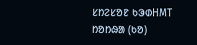ᱥᱴᱮᱥᱚᱱ ᱠᱳᱰHMT
ᱴᱚᱴᱷᱟ (ᱠᱚ)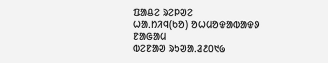ᱯᱟᱪᱮ ᱨᱮᱞᱣᱮ
ᱦᱟᱹᱴᱤᱧ(ᱠᱚ) ᱚᱦᱢᱚᱫᱟᱵᱟᱫᱽ
ᱱᱟᱜᱟᱢ
ᱵᱮᱱᱟᱣ ᱨᱩᱣᱟᱹᱲ᱒᱐᱑᱙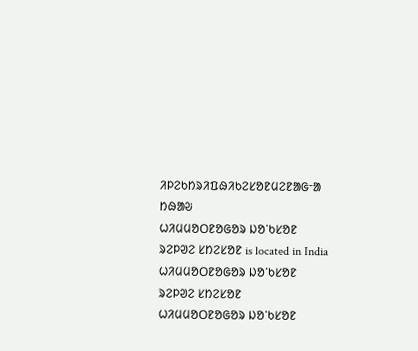ᱤᱞᱮᱠᱴᱨᱤᱯᱷᱤᱠᱮᱥᱚᱱᱢᱮᱱᱟᱜᱼᱟ
ᱴᱷᱟᱶ
ᱦᱤᱢᱢᱚᱛᱱᱚᱜᱚᱨ ᱡᱚᱸᱠᱥᱚᱱ ᱨᱮᱞᱣᱮ ᱥᱴᱮᱥᱚᱱ is located in India
ᱦᱤᱢᱢᱚᱛᱱᱚᱜᱚᱨ ᱡᱚᱸᱠᱥᱚᱱ ᱨᱮᱞᱣᱮ ᱥᱴᱮᱥᱚᱱ
ᱦᱤᱢᱢᱚᱛᱱᱚᱜᱚᱨ ᱡᱚᱸᱠᱥᱚᱱ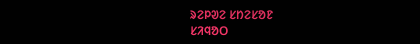ᱨᱮᱞᱣᱮ ᱥᱴᱮᱥᱚᱱ
ᱥᱤᱧᱚᱛ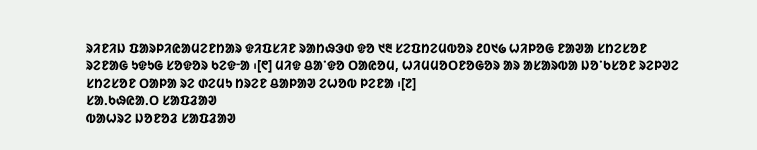ᱨᱤᱱᱤᱡ ᱯᱟᱨᱞᱤᱭᱟᱢᱮᱱᱴᱟᱨ ᱫᱤᱯᱥᱤᱱ ᱨᱟᱴᱷᱳᱰ ᱫᱚ ᱑᱓ ᱥᱮᱯᱴᱮᱢᱵᱚᱨ ᱒᱐᱑᱙ ᱦᱤᱞᱚᱜ ᱱᱟᱣᱟ ᱥᱴᱮᱥᱚᱱ ᱨᱮᱱᱟᱜ ᱩᱫᱩᱜ ᱥᱚᱫᱚᱨ ᱠᱮᱫᱼᱟ ᱾[᱖] ᱢᱤᱫ ᱪᱟᱸᱫᱚ ᱛᱟᱭᱚᱢ, ᱦᱤᱢᱢᱚᱛᱱᱚᱜᱚᱨ ᱟᱨ ᱟᱥᱟᱨᱵᱟ ᱡᱚᱸᱠᱥᱚᱱ ᱨᱮᱞᱣᱮ ᱥᱴᱮᱥᱚᱱ ᱛᱟᱞᱟ ᱨᱮ ᱰᱮᱢᱩ ᱴᱨᱮᱱ ᱪᱟᱞᱟᱣ ᱮᱦᱚᱵ ᱞᱮᱱᱟ ᱾[᱗]
ᱥᱟᱹᱠᱷᱭᱟᱹᱛ ᱥᱟᱯᱲᱟᱣ
ᱵᱟᱦᱨᱮ ᱡᱚᱱᱚᱲ ᱥᱟᱯᱲᱟᱣ